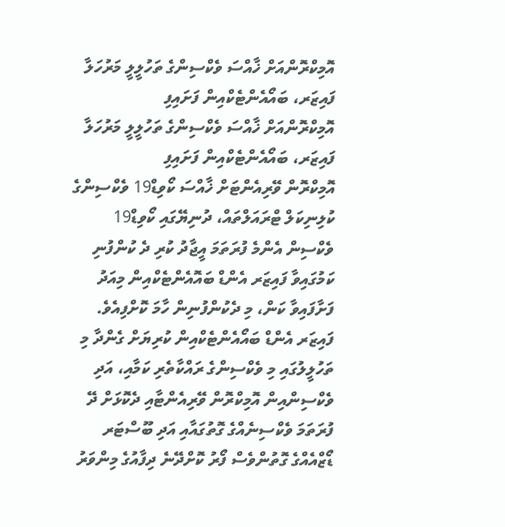އޮމިކްރޮންއަށް ޚާއްސަ ވެކްސިންގެ ތަހުލީލީ މަރުހަލާ ފައިޒަރ، ބައޯއެންޓެކްއިން ފަށައިފި
އޮމިކްރޮންއަށް ޚާއްސަ ވެކްސިންގެ ތަހުލީލީ މަރުހަލާ ފައިޒަރ، ބައޯއެންޓެކްއިން ފަށައިފި
އޮމިކްރޮން ވޭރިއެންޓަށް ޚާއްސަ ކޯވިޑް19 ވެކްސިންގެ ކުލިނިކަލް ޓްރައަލްތައް، ދުނިޔޭގައި ކޯވިޑް19 ވެކްސިން އެންމެ ފުރަތަމަ އީޖާދު ކުރި ދެ ކުންފުނި ކަމުގައިވާ ފައިޒަރ އެންޑް ބައޮއެންޓެކްއިން މިއަދު ފަށާފައިވާ ކަން، މި ދެކުންފުނިން ހާމަ ކޮށްފިއެވެ.
ފައިޒަރ އެންޑް ބައޯއެންޓެކްއިން ކުރިޔަށް ގެންދާ މި ތަހުލީލުގައި މި ވެކްސިންގެ ރައްކާތެރި ކަމާއި، އަދި ވެކްސިންއިން އޮމިކްރޮން ވޭރިއެންޓާއި ދެކޮޅަށް ދޭ ފުރަތަމަ ވެކްސިނެއްގެ ގޮތުގައާއި އަދި ބޫސްޓަރ ޑޯޒްއެއްގެ ގޮތުންވެސް ފޯރު ކޮށްދޭނެ ދިފާއުގެ މިންވަރު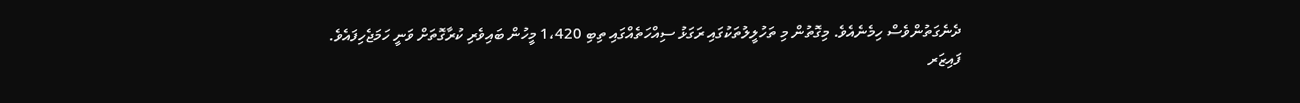ދެނެގަތުންވެސް ހިމެނެއެވެ. މިގޮތުން މި ތަހުލީލުތަކުގައި ރަގަޅު ސިއްހަތެއްގައި ތިބި 1،420 މީހުން ބައިވެރި ކުރާގޮތަށް ވަނީ ހަމަޖެހިފައެވެ.
ފައިޒަރ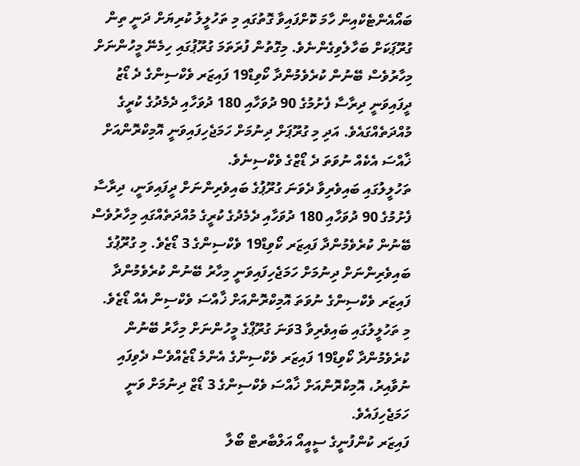ބައޯއެންޓެކްއިން ހާމަ ކޮށްފައިވާ ގޮތުގައި މި ތަހުލީލު ކުރިޔަށް ދަނީ ތިން ގުރޫޕަކަށް ބަހާލެވިގެންނެވެ. މިގޮތުން ފުރަތަމަ ގުރޫޕުގައި ހިމެނޭ މީހުންނަށް މިހާރުވެސް ބޭނުން ކުރެވެމުންދާ ކޯވިޑް19 ފައިޒަރ ވެކްސިންގެ ދެ ޑޯޒު ދީފައިވަނީ ދިރާސާ ފެށުމުގެ 90 ދުވަހާއި 180 ދުވަހާއި ދެމެދުގެ ކުރީގެ މުއްދަތެއްގައެވެ. އަދި މި ގުރޫޕަށް ދިނުމަށް ހަމަޖެހިފައިވަނީ އޮމިކްރޮންއަށް ޚާއްސަ އެކެއް ނުވަތަ ދެ ޑޯޒްގެ ވެކްސިނެވެ.
ތަހުލީލުގައި ބައިވެރިވާ ދެވަނަ ގުރޫޕުގެ ބައިވެރިންނަށް ދީފައިވަނީ، ދިރާސާ ފެށުމުގެ 90 ދުވަހާއި 180 ދުވަހާއި ދެމެދުގެ ކުރީގެ މުއްދަތެއްގައި މިހާރުވެސް ބޭނުން ކުރެވެމުންދާ ފައިޒަރ ކޯވިޑް19 ވެކްސިންގެ 3 ޑޯޒެވެ. މި ގުރޫޕުގެ ބައިވެރިންނަށް ދިނުމަށް ހަމަޖެހިފައިވަނީ މިހާރު ބޭނުން ކުރެވެމުންދާ ފައިޒަރ ވެކްސިންގެ ނުވަތަ އޮމިކްރޮންއަށް ޚާއްސަ ވެކްސިން އެއް ޑޯޒެވެ.
މި ތަހުލީލުގައި ބައިވެރިވާ 3ވަނަ ގުރޫޕްގެ މީހުންނަށް މިހާރު ބޭނުން ކުރެވެމުންދާ ކޯވިޑް19 ފައިޒަރ ވެކްސިންގެ އެންމެ ޑޯޒެއްވެސް ދެވިފައި ނުވާއިރު، އޮމިކްރޮންއަށް ޚާއްސަ ވެކްސިންގެ 3 ޑޯޒް ދިނުމަށް ވަނީ ހަމަޖެހިފައެވެ.
ފައިޒަރ ކުންފުނީގެ ސީއީއޯ އަލްބާރޓް ބޯލާ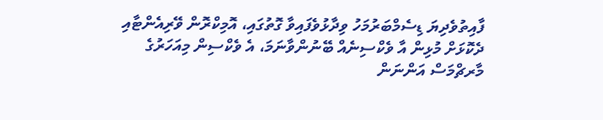ފާއިތުވެދިޔަ ޑިސެމްބަރުމަހު ވިދާޅުވެފައިވާ ގޮތުގައި، އޮމިކްރޮން ވޭރިއެންޓާއި ދެކޮޅަށް މުޅިން އާ ވެކްސިނެއް ބޭނުންވާނަމަ، އެ ވެކްސިން މިއަހަރުގެ މާރޗްމަސް އަންނަން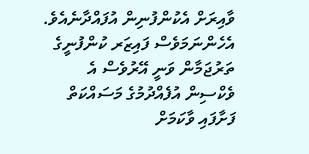ވާއިރަށް އެކުންފުނިން އުފައްދާނެއެވެ.
އެހެންނަމަވެސް ފައިޒަރ ކުންފުނީގެ ތަރުޖަމާން ވަނީ އޭރުވެސް އެ ވެކްސިން އުފެއްދުމުގެ މަސައްކަތް ފަށާފައި ވާކަމަށް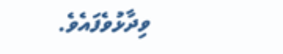ވިދާޅުވެފައެވެ.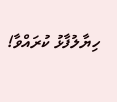ހިޔާލުފާޅު ކުރައްވާ!